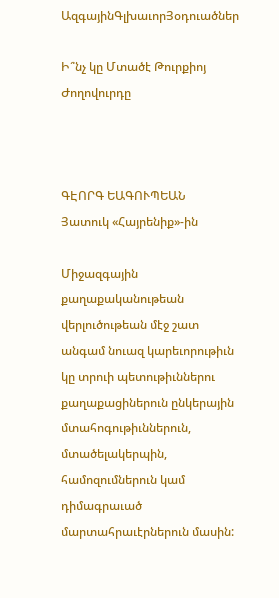ԱզգայինԳլխաւորՅօդուածներ

Ի՞նչ կը Մտածէ Թուրքիոյ Ժողովուրդը



ԳԷՈՐԳ ԵԱԳՈՒՊԵԱՆ
Յատուկ «Հայրենիք»-ին

Միջազգային քաղաքականութեան վերլուծութեան մէջ շատ անգամ նուազ կարեւորութիւն կը տրուի պետութիւններու քաղաքացիներուն ընկերային մտահոգութիւններուն, մտածելակերպին, համոզումներուն կամ դիմագրաւած մարտահրաւէրներուն մասին: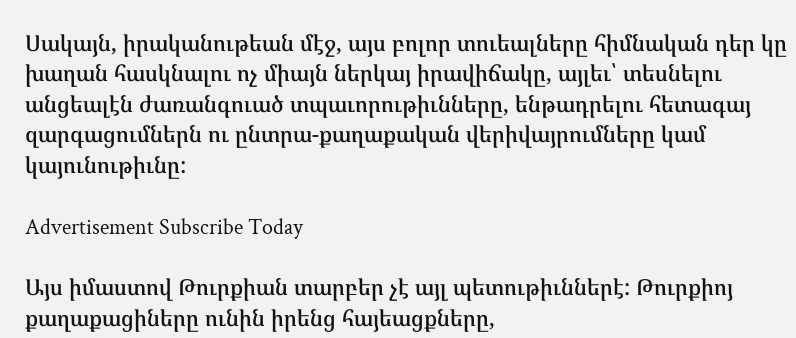Սակայն, իրականութեան մէջ, այս բոլոր տուեալները հիմնական դեր կը խաղան հասկնալու ոչ միայն ներկայ իրավիճակը, այլեւ՝ տեսնելու անցեալէն ժառանգուած տպաւորութիւնները, ենթադրելու հետագայ զարգացումներն ու ընտրա-քաղաքական վերիվայրումները կամ կայունութիւնը:

Advertisement Subscribe Today

Այս իմաստով Թուրքիան տարբեր չէ այլ պետութիւններէ: Թուրքիոյ քաղաքացիները ունին իրենց հայեացքները,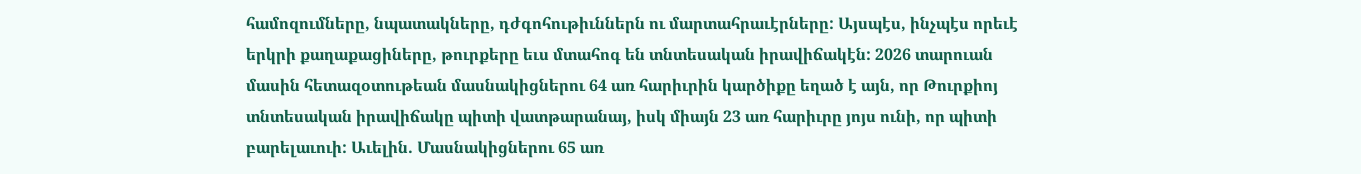համոզումները, նպատակները, դժգոհութիւններն ու մարտահրաւէրները: Այսպէս, ինչպէս որեւէ երկրի քաղաքացիները, թուրքերը եւս մտահոգ են տնտեսական իրավիճակէն: 2026 տարուան մասին հետազօտութեան մասնակիցներու 64 առ հարիւրին կարծիքը եղած է այն, որ Թուրքիոյ տնտեսական իրավիճակը պիտի վատթարանայ, իսկ միայն 23 առ հարիւրը յոյս ունի, որ պիտի բարելաւուի: Աւելին. Մասնակիցներու 65 առ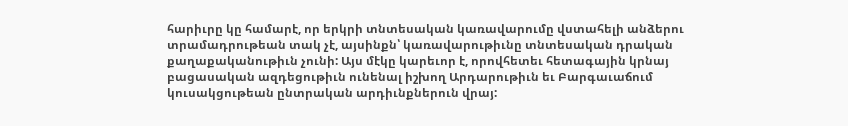հարիւրը կը համարէ, որ երկրի տնտեսական կառավարումը վստահելի անձերու տրամադրութեան տակ չէ, այսինքն՝ կառավարութիւնը տնտեսական դրական քաղաքականութիւն չունի: Այս մէկը կարեւոր է, որովհետեւ հետագային կրնայ բացասական ազդեցութիւն ունենալ իշխող Արդարութիւն եւ Բարգաւաճում կուսակցութեան ընտրական արդիւնքներուն վրայ: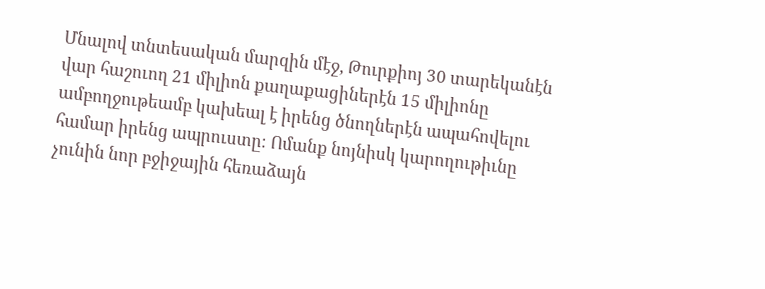Մնալով տնտեսական մարզին մէջ, Թուրքիոյ 30 տարեկանէն վար հաշուող 21 միլիոն քաղաքացիներէն 15 միլիոնը ամբողջութեամբ կախեալ է իրենց ծնողներէն ապահովելու համար իրենց ապրուստը։ Ոմանք նոյնիսկ կարողութիւնը չունին նոր բջիջային հեռաձայն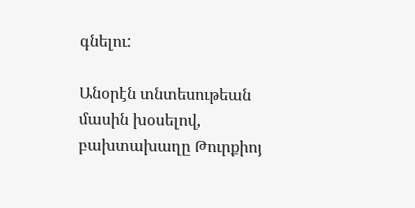գնելու:

Անօրէն տնտեսութեան մասին խօսելով, բախտախաղը Թուրքիոյ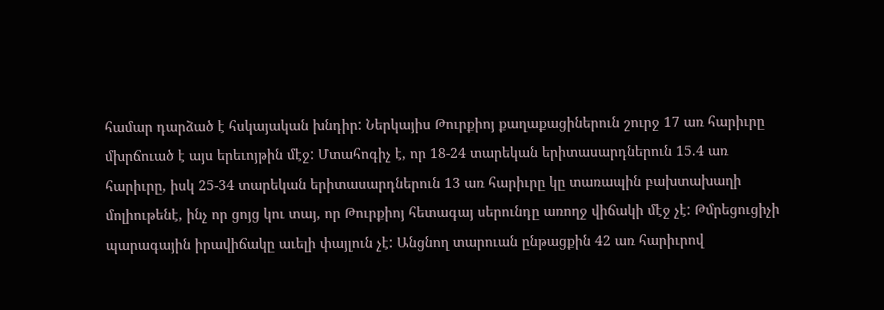համար դարձած է հսկայական խնդիր: Ներկայիս Թուրքիոյ քաղաքացիներուն շուրջ 17 առ հարիւրը մխրճուած է այս երեւոյթին մէջ: Մտահոգիչ է, որ 18-24 տարեկան երիտասարդներուն 15.4 առ հարիւրը, իսկ 25-34 տարեկան երիտասարդներուն 13 առ հարիւրը կը տառապին բախտախաղի մոլիութենէ, ինչ որ ցոյց կու տայ, որ Թուրքիոյ հետագայ սերունդը առողջ վիճակի մէջ չէ: Թմրեցուցիչի պարագային իրավիճակը աւելի փայլուն չէ: Անցնող տարուան ընթացքին 42 առ հարիւրով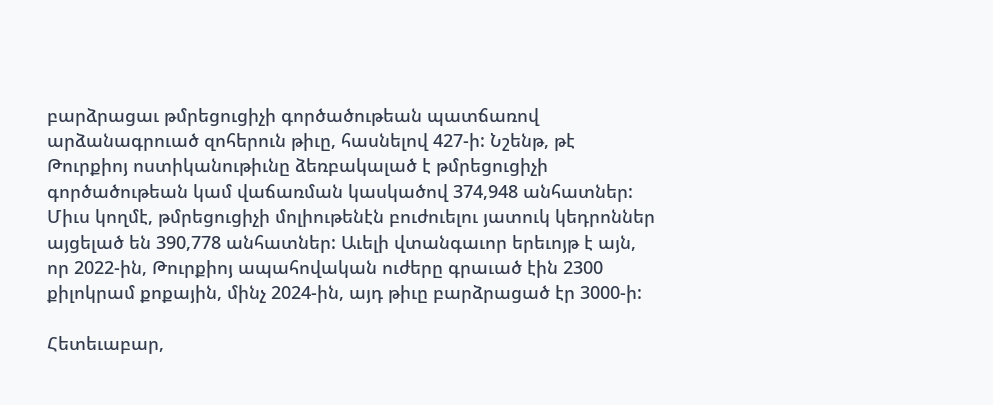բարձրացաւ թմրեցուցիչի գործածութեան պատճառով արձանագրուած զոհերուն թիւը, հասնելով 427-ի: Նշենթ, թէ Թուրքիոյ ոստիկանութիւնը ձեռբակալած է թմրեցուցիչի գործածութեան կամ վաճառման կասկածով 374,948 անհատներ: Միւս կողմէ, թմրեցուցիչի մոլիութենէն բուժուելու յատուկ կեդրոններ այցելած են 390,778 անհատներ: Աւելի վտանգաւոր երեւոյթ է այն, որ 2022-ին, Թուրքիոյ ապահովական ուժերը գրաւած էին 2300 քիլոկրամ քոքային, մինչ 2024-ին, այդ թիւը բարձրացած էր 3000-ի:

Հետեւաբար,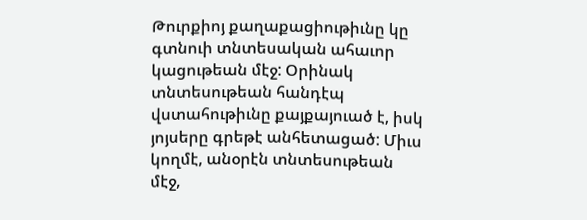Թուրքիոյ քաղաքացիութիւնը կը գտնուի տնտեսական ահաւոր կացութեան մէջ: Օրինակ տնտեսութեան հանդէպ վստահութիւնը քայքայուած է, իսկ յոյսերը գրեթէ անհետացած: Միւս կողմէ, անօրէն տնտեսութեան մէջ,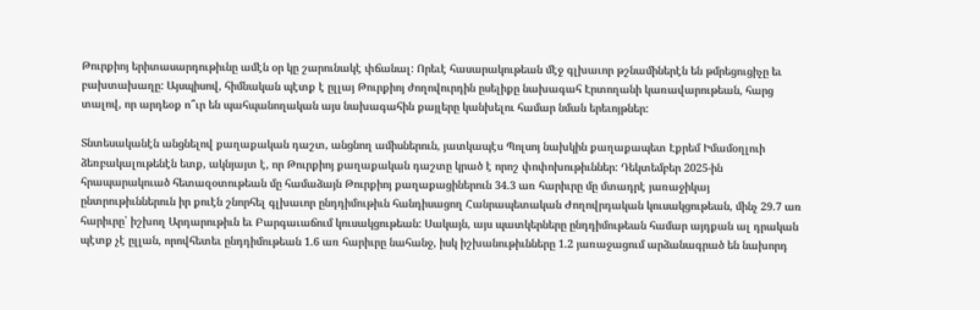Թուրքիոյ երիտասարդութիւնը ամէն օր կը շարունակէ փճանալ: Որեւէ հասարակութեան մէջ գլխաւոր թշնամիներէն են թմրեցուցիչը եւ բախտախաղը: Այսպիսով, հիմնական պէտք է ըլլայ Թուրքիոյ ժողովուրդին ըսելիքը նախագահ Էրտողանի կառավարութեան, հարց տալով, որ արդեօք ո՞ւր են պահպանողական այս նախագահին քայլերը կանխելու համար նման երեւոյթներ:

Տնտեսականէն անցնելով քաղաքական դաշտ, անցնող ամիսներուն, յատկապէս Պոլսոյ նախկին քաղաքապետ Էքրեմ Իմամօղլուի ձեռբակալութենէն ետք, ակնյայտ է, որ Թուրքիոյ քաղաքական դաշտը կրած է որոշ փոփոխութիւններ: Դեկտեմբեր 2025-ին հրապարակուած հետազօտութեան մը համաձայն Թուրքիոյ քաղաքացիներուն 34.3 առ հարիւրը մը մտադրէ յառաջիկայ ընտրութիւններուն իր քուէն շնորհել գլխաւոր ընդդիմութիւն հանդիսացող Հանրապետական Ժողովրդական կուսակցութեան, մինչ 29.7 առ հարիւրը՝ իշխող Արդարութիւն եւ Բարգաւաճում կուսակցութեան: Սակայն, այս պատկերները ընդդիմութեան համար այդքան ալ դրական պէտք չէ ըլլան, որովհետեւ ընդդիմութեան 1.6 առ հարիւրը նահանջ, իսկ իշխանութիւնները 1.2 յառաջացում արձանագրած են նախորդ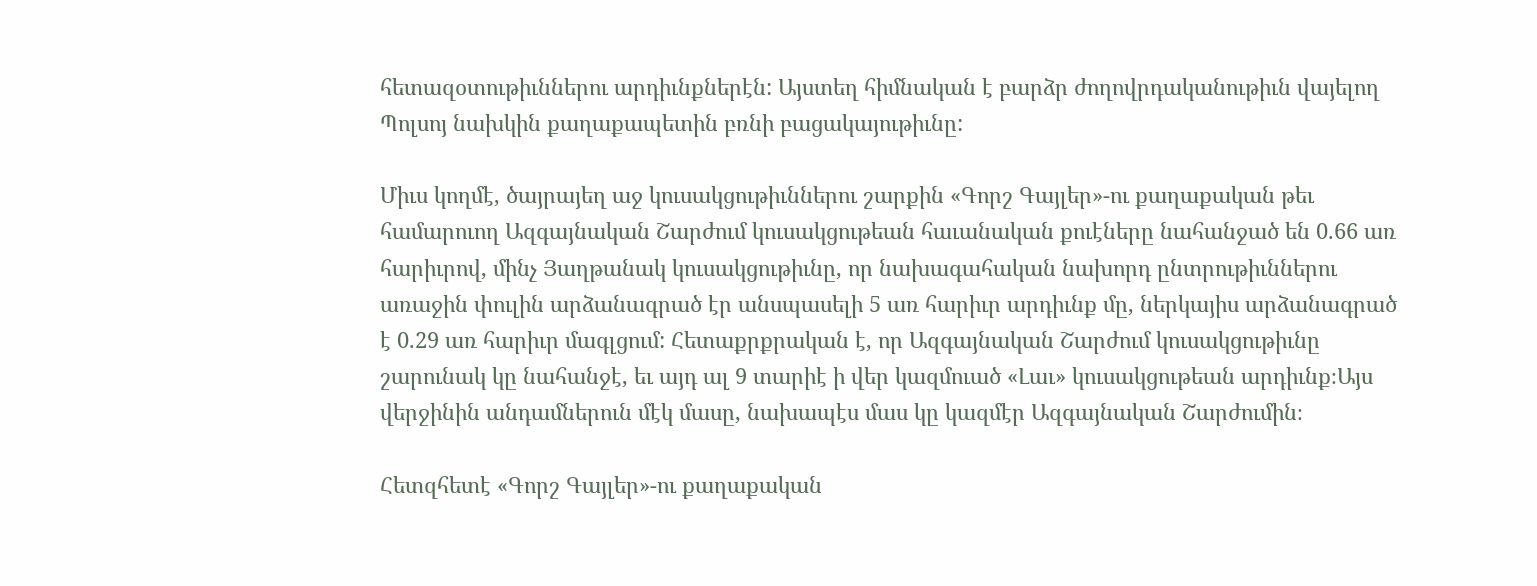հետազօտութիւններու արդիւնքներէն: Այստեղ հիմնական է բարձր ժողովրդականութիւն վայելող Պոլսոյ նախկին քաղաքապետին բռնի բացակայութիւնը:

Միւս կողմէ, ծայրայեղ աջ կուսակցութիւններու շարքին «Գորշ Գայլեր»-ու քաղաքական թեւ համարուող Ազգայնական Շարժում կուսակցութեան հաւանական քուէները նահանջած են 0.66 առ հարիւրով, մինչ Յաղթանակ կուսակցութիւնը, որ նախագահական նախորդ ընտրութիւններու առաջին փուլին արձանագրած էր անսպասելի 5 առ հարիւր արդիւնք մը, ներկայիս արձանագրած է 0.29 առ հարիւր մագլցում: Հետաքրքրական է, որ Ազգայնական Շարժում կուսակցութիւնը շարունակ կը նահանջէ, եւ այդ ալ 9 տարիէ ի վեր կազմուած «Լաւ» կուսակցութեան արդիւնք։Այս վերջինին անդամներուն մէկ մասը, նախապէս մաս կը կազմէր Ազգայնական Շարժումին։

Հետզհետէ «Գորշ Գայլեր»-ու քաղաքական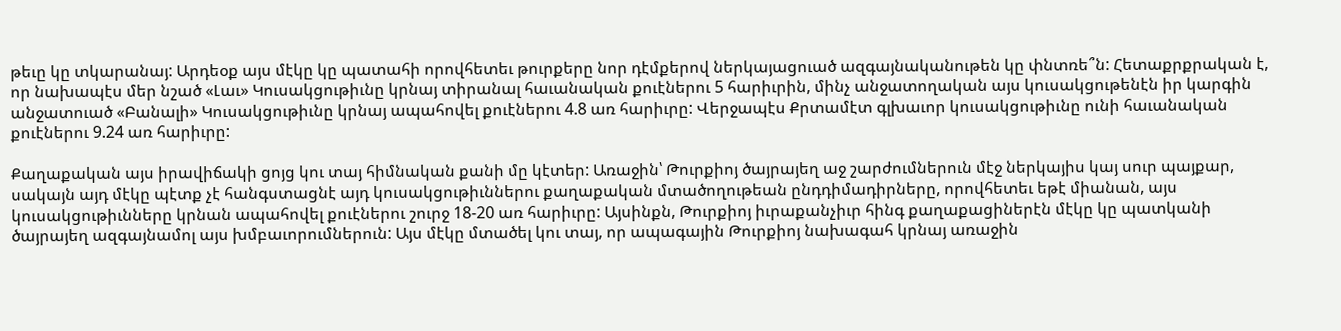թեւը կը տկարանայ: Արդեօք այս մէկը կը պատահի որովհետեւ թուրքերը նոր դէմքերով ներկայացուած ազգայնականութեն կը փնտռե՞ն: Հետաքրքրական է, որ նախապէս մեր նշած «Լաւ» Կուսակցութիւնը կրնայ տիրանալ հաւանական քուէներու 5 հարիւրին, մինչ անջատողական այս կուսակցութենէն իր կարգին անջատուած «Բանալի» Կուսակցութիւնը կրնայ ապահովել քուէներու 4.8 առ հարիւրը: Վերջապէս Քրտամէտ գլխաւոր կուսակցութիւնը ունի հաւանական քուէներու 9.24 առ հարիւրը:

Քաղաքական այս իրավիճակի ցոյց կու տայ հիմնական քանի մը կէտեր: Առաջին՝ Թուրքիոյ ծայրայեղ աջ շարժումներուն մէջ ներկայիս կայ սուր պայքար, սակայն այդ մէկը պէտք չէ հանգստացնէ այդ կուսակցութիւններու քաղաքական մտածողութեան ընդդիմադիրները, որովհետեւ եթէ միանան, այս կուսակցութիւնները կրնան ապահովել քուէներու շուրջ 18-20 առ հարիւրը: Այսինքն, Թուրքիոյ իւրաքանչիւր հինգ քաղաքացիներէն մէկը կը պատկանի ծայրայեղ ազգայնամոլ այս խմբաւորումներուն: Այս մէկը մտածել կու տայ, որ ապագային Թուրքիոյ նախագահ կրնայ առաջին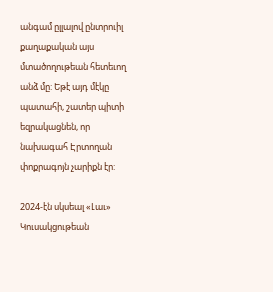անգամ ըլլալով ընտրուիլ քաղաքական այս մտածողութեան հետեւող անձ մը: Եթէ այդ մէկը պատահի, շատեր պիտի եզրակացնեն, որ նախագահ Էրտողան փոքրագոյն չարիքն էր:

2024-էն սկսեալ «Լաւ» Կուսակցութեան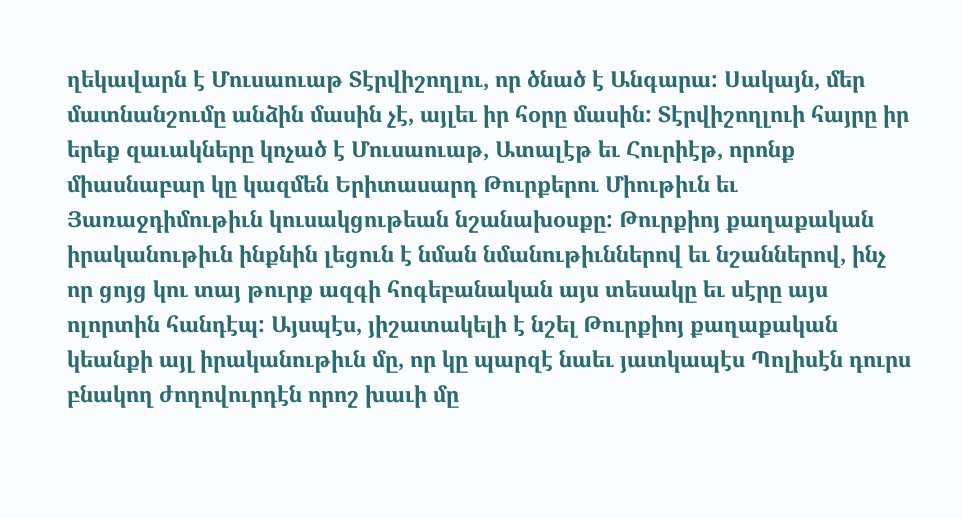ղեկավարն է Մուսաուաթ Տէրվիշողլու, որ ծնած է Անգարա: Սակայն, մեր մատնանշումը անձին մասին չէ, այլեւ իր հօրը մասին: Տէրվիշողլուի հայրը իր երեք զաւակները կոչած է Մուսաուաթ, Ատալէթ եւ Հուրիէթ, որոնք միասնաբար կը կազմեն Երիտասարդ Թուրքերու Միութիւն եւ Յառաջդիմութիւն կուսակցութեան նշանախօսքը: Թուրքիոյ քաղաքական իրականութիւն ինքնին լեցուն է նման նմանութիւններով եւ նշաններով, ինչ որ ցոյց կու տայ թուրք ազգի հոգեբանական այս տեսակը եւ սէրը այս ոլորտին հանդէպ: Այսպէս, յիշատակելի է նշել Թուրքիոյ քաղաքական կեանքի այլ իրականութիւն մը, որ կը պարզէ նաեւ յատկապէս Պոլիսէն դուրս բնակող ժողովուրդէն որոշ խաւի մը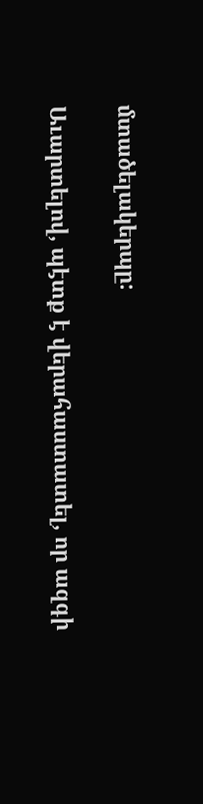մտածելակերպը:

Աւարտելով, պէտք է վերահաստատել, որ ազգի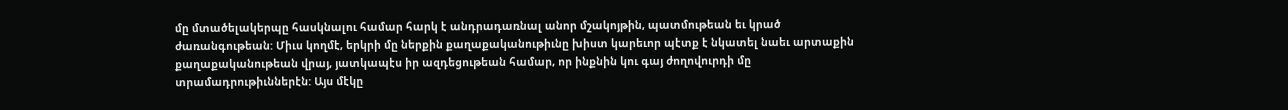մը մտածելակերպը հասկնալու համար հարկ է անդրադառնալ անոր մշակոյթին, պատմութեան եւ կրած ժառանգութեան: Միւս կողմէ, երկրի մը ներքին քաղաքականութիւնը խիստ կարեւոր պէտք է նկատել նաեւ արտաքին քաղաքականութեան վրայ, յատկապէս իր ազդեցութեան համար, որ ինքնին կու գայ ժողովուրդի մը տրամադրութիւններէն: Այս մէկը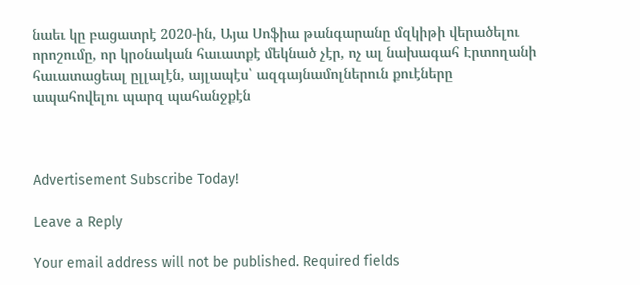նաեւ կը բացատրէ 2020-ին, Այա Սոֆիա թանգարանը մզկիթի վերածելու որոշումը, որ կրօնական հաւատքէ մեկնած չէր, ոչ ալ նախագահ Էրտողանի հաւատացեալ ըլլալէն, այլապէս՝ ազգայնամոլներուն քուէները ապահովելու պարզ պահանջքէն



Advertisement Subscribe Today!

Leave a Reply

Your email address will not be published. Required fields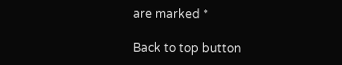are marked *

Back to top button